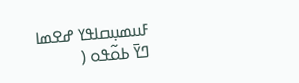ߓߎߘߎ߲ߛߊߟߌ ߝߐߘߊ
ߣߌ߫ ߕߋ߬ߟߋ (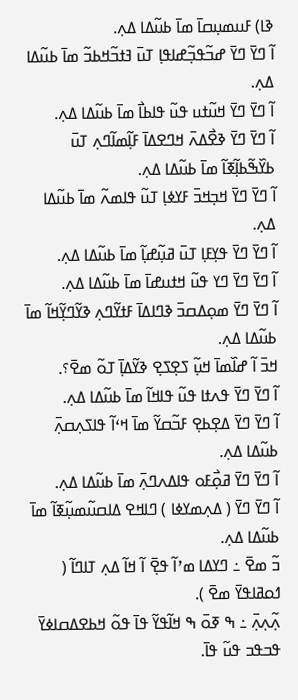ߢߊ) ߓߎߘߎ߲ߛߊ߫ ߘߊ߫ ߕߎ߬ߡߊ ߡߍ߲.
ߊ߬ ߣߌ߫ ߣߌ߫ ߝߏ߬ߟߏ߲߬ߝߊߟߊ߲ ߠߎ߫ ߔߙߏ߬ߞߕߏ߬ ߘߊ߫ ߕߎ߬ߡߊ ߡߍ߲.
ߊ߬ ߣߌ߫ ߣߌ߫ ߞߎ߬ߙߎ ߟߎ߬ ߟߊߕߊ߯ ߘߊ߫ ߕߎ߬ߡߊ ߡߍ߲.
ߊ߬ ߣߌ߫ ߣߌ߫ ߢߐ߯ߡߍ߫ ߞߣߐߡߊ߫ ߓߊ߲߬ߘߊ߬ߣߍ߲ ߠߎ߫ ߕߌ߰ߒ߬ߕߊ߲߬ߧߊ߬ ߘߊ߫ ߕߎ߬ߡߊ ߡߍ߲.
ߊ߬ ߣߌ߫ ߣߌ߫ ߞߏ߲ߞߏ߫ ߓߌߦߊ߲ ߠߎ߬ ߟߊߘߍ߬ ߘߊ߫ ߕߎ߬ߡߊ ߡߍ߲.
ߊ߬ ߣߌ߫ ߣߌ߫ ߟߌ߲ߓߊ߲ ߠߎ߫ ߥߎ߲߬ߝߊ߲߬ ߘߊ߫ ߕߎ߬ߡߊ ߡߍ߲.
ߊ߬ ߣߌ߫ ߣߌ߫ ߣߌ ߟߎ߬ ߞߙߎߝߊ߫ ߘߊ߫ ߕߎ߬ߡߊ ߡߍ߲.
ߊ߬ ߣߌ߫ ߣߌ߫ ߘߋ߲ߡߛߏ߫ ߢߣߊߡߊ߫ ߓߙߌ߬ߣߍ߲ ߢߌ߬ߣߌ߲߬ߞߊ߬ ߘߊ߫ ߕߎ߬ߡߊ ߡߍ߲.
ߞߏ߫ ߊ߬ ߝߊ߰ߘߊ߫ ߞߎ߲߬ ߖߐ߲ߖߐ߲ ߢߌ߬ߡߊ߲߫ ߠߋ߬ ߘߐ߫؟.
ߊ߬ ߣߌ߫ ߣߌ߫ ߟߍߙߊ ߟߎ߬ ߟߊߞߊ߬ ߘߊ߫ ߕߎ߬ߡߊ ߡߍ߲.
ߊ߬ ߣߌ߫ ߣߌ߫ ߡߐ߲ߕߐ߲ ߓߏ߬ߛߌ߬ ߘߊ߫ ߞߵߊ߬ ߟߊߖߍ߲ߛߍ߲߫ ߕߎ߬ߡߊ ߡߍ߲.
ߊ߬ ߣߌ߫ ߣߌ߫ ߥߋ߲߯ߓߋ ߟߊߡߍߣߍ߲߫ ߘߊ߫ ߕߎ߬ߡߊ ߡߍ߲.
ߊ߬ ߣߌ߫ ߣߌ߫ ( ߡߍ߲ߘߌߦߊ ) ߣߊߞߐ ߡߊߛߎ߬ߘߎ߲߬ߧߊ߬ ߘߊ߫ ߕߎ߬ߡߊ ߡߍ߲.
ߏ߬ ߘߐ߫ ߸ ߣߌߡߊ ߘߴߊ߬ ߟߐ߲߫ ߊ߬ ߞߊ߬ ߡߍ߲ ߠߊߣߊ߬ ( ߗߋߥߊߟߌ߫ ߘߐ߫ ).
ߍ߲߬ߍ߲ߍ߲߫ ߸ ߒ ߧߋ߫ ߒ ߞߊ߬ߟߌ߬ ߟߊ߫ ߟߋ߬ ߞߕߐߡߛߊߦߌ߫ ߟߏߟߏ ߟߎ߬ ߟߊ߫.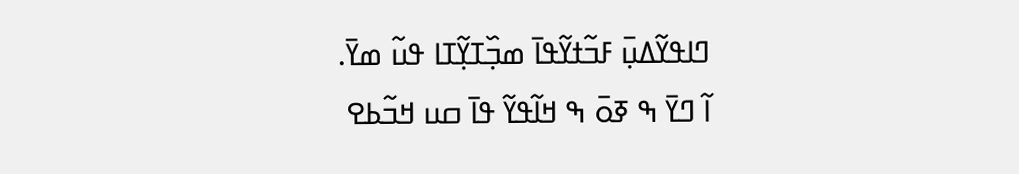ߣߊߟߌ߬ߡߎ߲߫ ߓߏ߬ߙߌ߬ߟߊ߫ ߘߏ߲߰ߠߌ߲߬ߠߊ ߟߎ߬ ߘߌ߫.
ߊ߬ ߣߌ߫ ߒ ߧߋ߫ ߒ ߞߊ߬ߟߌ߬ ߟߊ߫ ߛߎ ߞߏ߬ߕߐ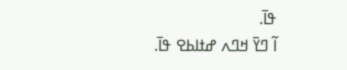ߟߊ߫.
ߊ߬ ߣߌ߫ ߞߣߍ ߝߙߊߕߐ ߟߊ߫.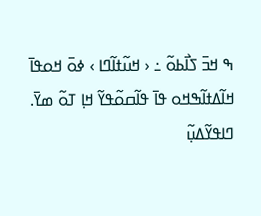ߒ ߞߏ߫ ߖߊ߯ߕߋ߬ ߸ ‹ ߞߎ߬ߙߊ߬ߣߊ › ߦߋ߫ ߞߋߟߊ߫ ߞߊ߬ߡߙߊ߬ߒߞߋ ߟߊ߫ ߟߊ߬ߛߋ߬ߟߌ߬ ߞߊ߲ ߠߋ߬ ߘߌ߫.
ߣߊߟߌ߬ߡߎ߲߬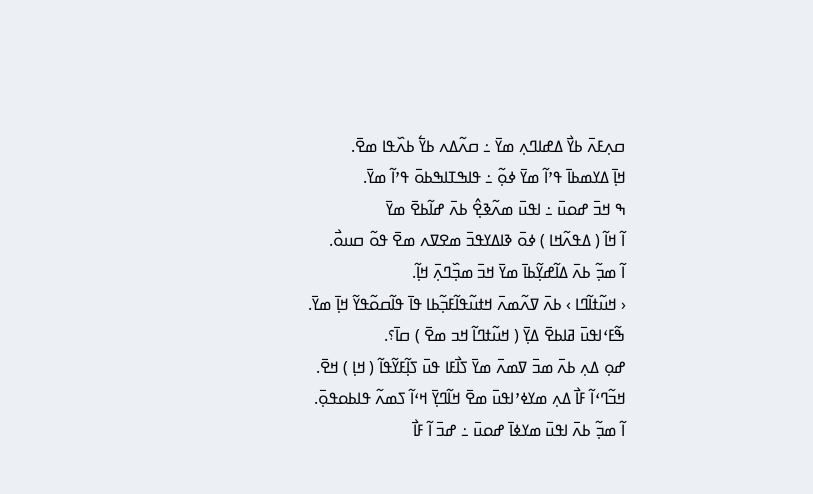ߛߍ߲ߓߍ߫ ߕߌ߯ ߡߝߊߣߍ߲ ߘߌ߫ ߸ ߛߍ߬ߡߍ ߕߌ߱ ߕߍ߰ߟߊ ߘߐ߫.
ߞߊ߲߫ ߡߌߘߕߊ߫ ߟߴߊ߬ ߘߌ߫ ߦߋ߲߬ ߸ ߟߊߒߠߊߒߕߋ߫ ߟߴߊ߬ ߘߌ߫.
ߒ ߞߏ߫ ߝߋߎ߫ ߸ ߊߟߎ߫ ߘߍ߬ߢߐ߲߮ ߕߍ߫ ߝߊ߬ߕߐ߫ ߘߌ߫
ߊ߬ ߞߊ߬ ( ߡߟߍ߬ߞߊ ) ߦߋ߫ ߢߊߡߌߟߏ߫ ߘߐߜߍ ߘߐ߫ ߟߋ߬ ߛߎߋ߯.
ߊ߬ ߘߏ߲߬ ߕߍ߫ ߡߊ߬ߝߌ߲߬ߕߊ߫ ߘߌ߫ ߞߏ߫ ߘߏ߲߰ߣߍ߲߫ ߞߊ߲߬.
‹ ߞߎ߬ߙߊ߬ߣߊ › ߕߍ߫ ߜߍ߬ߘߍ߫ ߞߙߎ߬ߟߊ߬ߓߏ߲߬ߕߊ ߟߊ߫ ߟߊ߬ߛߋ߬ߟߌ߬ ߞߊ߲߫ ߘߌ߫.
ߒ߬ߓߵߊߟߎ߫ ߥߊߕߐ߫ ߡߌ߲߫ ( ߞߎ߬ߙߣߊ߬ ߞߏ ߘߐ߫ ) ߛߊ߫؟.
ߝߋ߲ ߡߍ߲ ߕߍ߫ ߘߏ߫ ߜߘߍ߫ ߘߌ߫ ߖߊ߯ߓߊ ߟߎ߫ ߖߊ߲߬ߓߌ߬ߟߊ߬ ( ߞߊ߲ ) ߞߐ߫.
ߞߏ߬ߣߵߊ߬ ߓߊ߯ ߡߍ߲ ߘߌߦߴߊߟߎ߫ ߘߐ߫ ߞߊ߬ߣߌ߲߫ ߞߵߊ߬ ߖߘߍ߬ ߟߊߕߋߟߋ߲߫.
ߊ߬ ߘߏ߲߬ ߕߍ߫ ߊߟߎ߫ ߘߌߦߊ߫ ߝߋߎ߫ ߸ ߝߏ߫ ߊ߬ ߓߊ߯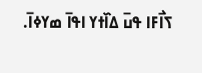ߖߊ߯ߓߊ ߟߎ߫ ߡߊ߰ߙߌ ߊߟߊ߫ ߘߌߦߊ߫.